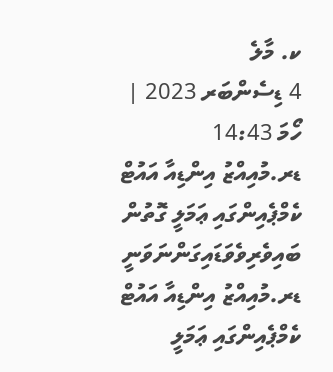ކ. މާލެ
4 ޑިސެންބަރ 2023 | ހޯމަ 14:43
ޑރ.މުއިއްޒު އިންޑިއާ އައުޓް ކެމްޕެއިންގައި ޢަމަލީ ގޮތުން ބައިވެރިވެވަޑައިގަންނަވަނީ
ޑރ.މުއިއްޒު އިންޑިއާ އައުޓް ކެމްޕެއިންގައި ޢަމަލީ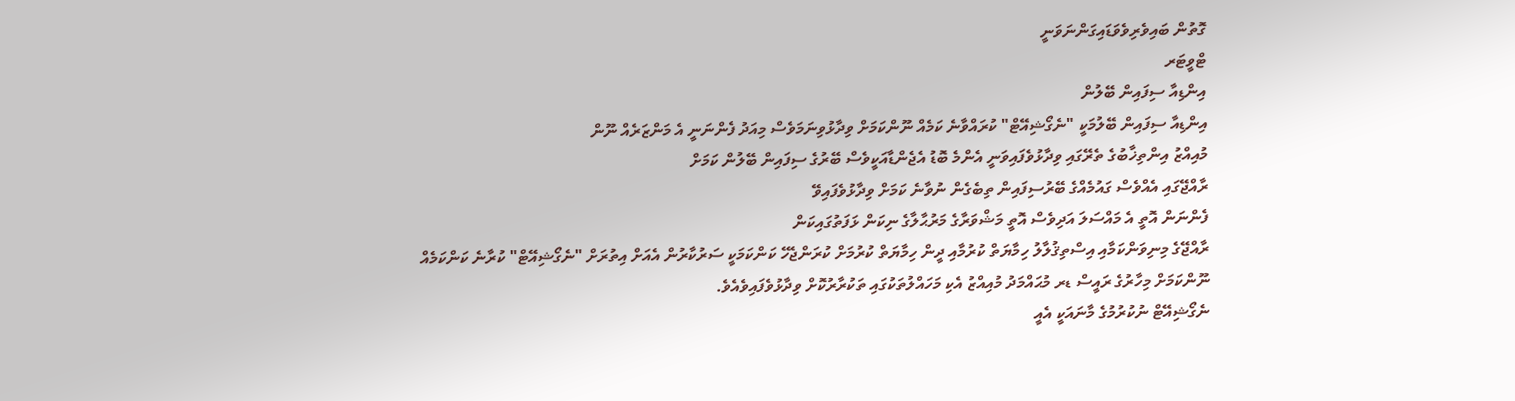ގޮތުން ބައިވެރިވެވަޑައިގަންނަވަނީ
ޓްވީޓަރ
އިންޑިއާ ސިފައިން ބޭލުން
އިންޑިއާ ސިފައިން ބޭލުމަކީ "ނެގޯޝިއޭޓް" ކުރައްވާނެ ކަމެއް ނޫންކަމަށް ވިދާޅުވިނަމަވެސް މިއަދު ފެންނަނީ އެ މަންޒަރެއް ނޫން
މުއިއްޒު އިންތިޚާބުގެ ތެރޭގައި ވިދާޅުވެފައިވަނީ އެންމެ ބޮޑު އެޖެންޑާއަކީވެސް ބޭރުގެ ސިފައިން ބޭލުން ކަމަށް
ރާއްޖޭގައި އެއްވެސް ގައުމެއްގެ ބޭރުސިފައިން ތިބެގެން ނުވާނެ ކަމަށް ވިދާޅުވެފައިވޭ
ފެންނަން އޮތީ އެ މައްސަލަ އަދިވެސް އޮތީ މަޝްވަރާގެ މަރުޙާލާގެ ނިކަން ޅަފަތުގައިކަން
ރާއްޖޭގެ މިނިވަންކަމާއި އިސްތިޤުލާލު ހިމާޔަތް ކުރުމާއި ދީން ހިމާޔަތް ކުރުމަށް ކުރަންޖެހޭ ކަންކަމަކީ ސަރުކާރުން އެއަށް އިތުރަށް "ނެގޯޝިއޭޓް" ކުރާނެ ކަންކަމެއް ނޫންކަމަށް މިހާރުގެ ރައީސް ޑރ މުޙައްމަދު މުއިއްޒު އެކި މަހައްލުތަކުގައި ތަކުރާރުކޮށް ވިދާޅުވެފައިވެއެވެ.
ނެގޯޝިއޭޓް ނުކުރުމުގެ މާނައަކީ އެއީ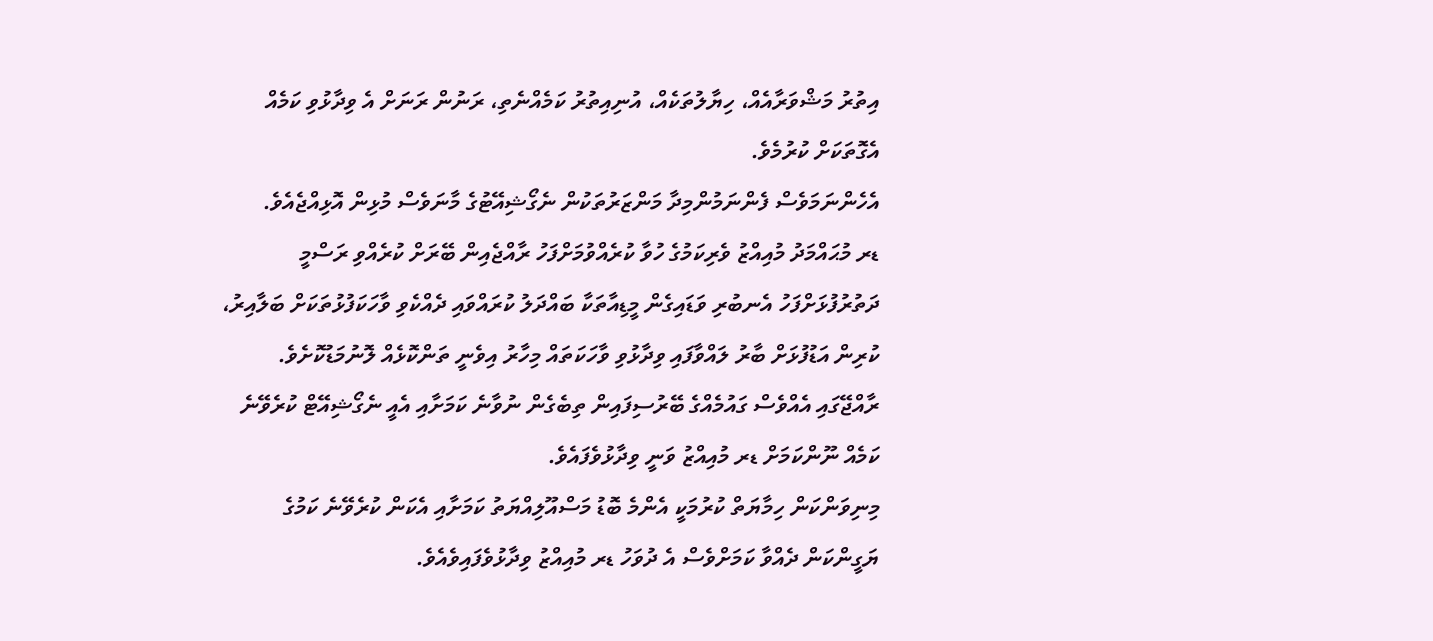އިތުރު މަޝްވަރާއެއް، ހިޔާލުތަކެއް، އުނިއިތުރު ކަމެއްނެތި، ރަނުން ރަނަށް އެ ވިދާޅުވި ކަމެއް އެގޮތަކަށް ކުރުމެވެ.
އެހެންނަމަވެސް ފެންނަމުންމިދާ މަންޒަރުތަކުން ނެގޯޝިއޭޓުގެ މާނަވެސް މުޅިން އޮޅިއްޖެއެވެ.
ޑރ މުޙައްމަދު މުއިއްޒު ވެރިކަމުގެ ހުވާ ކުރެއްވުމަށްފަހު ރާއްޖެއިން ބޭރަށް ކުރެއްވި ރަސްމީ ދަތުރުފުޅަށްފަހު އެނބުރި ވަޑައިގެން މީޑިއާތަކާ ބައްދަލު ކުރައްވައި ދެއްކެވި ވާހަކަފުޅުތަކަށް ބަލާއިރު، ކުރިން އަޑުފުޅަށް ބާރު ލައްވާފައި ވިދާޅުވި ވާހަކަތައް މިހާރު އިވެނީ ތަންކޮޅެއް ލޮނުމަޑުކޮށެވެ.
ރާއްޖޭގައި އެއްވެސް ގައުމެއްގެ ބޭރުސިފައިން ތިބެގެން ނުވާނެ ކަމަށާއި އެއީ ނެގޯޝިއޭޓް ކުރެވޭނެ ކަމެއް ނޫންކަމަށް ޑރ މުއިއްޒު ވަނީ ވިދާޅުވެފައެވެ.
މިނިވަންކަން ހިމާޔަތް ކުރުމަކީ އެންމެ ބޮޑު މަސްއޫލިއްޔަތު ކަމަށާއި އެކަން ކުރެވޭނެ ކަމުގެ ޔަގީންކަން ދެއްވާ ކަމަށްވެސް އެ ދުވަހު ޑރ މުއިއްޒު ވިދާޅުވެފައިވެއެވެ.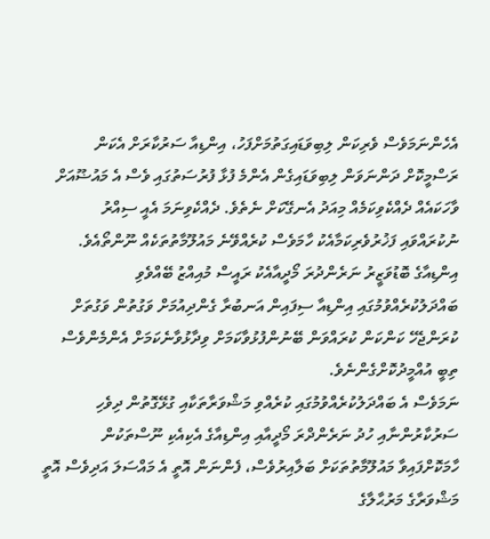އެހެންނަމަވެސް ވެރިކަން ލިބިވަޑައިގަތުމަށްފަހު، އިންޑިއާ ސަރުކާރަށް އެކަން ރަސްމީކޮށް ދަންނަވަން ލިބިވަޑައިގެން އެންމެ ފުޅާ ފުރުސަތުގައި ވެސް އެ މައުޟޫއަށް ވާހަކައެއް ދެއްކެވިކަމެއް މިއަދު އެނގޭކަށް ނެތެވެ. ދެއްކެވިނަމަ އެއީ ސިއްރު ނުކުރައްވައި ފަޚުރުވެރިކަމާއެކު ހާމަވެސް ކުރެއްވޭނެ މައުލޫމާތުތަކެއް ނޫންތޯއެވެ.
އިންޑިއާގެ ބޮޑުވަޒީރު ނަރެންދުރަ މޯދީއާއެކު ރައީސް މުއިއްޒު ބޭއްވެވި ބައްދަލުކުރެއްވުމުގައި އިންޑިއާ ސިފައިން އަނބުރާ ގެންދިއުމަށް ވަގުތުން ވަގުތަށް ކުރަންޖެހޭ ކަންކަން ކުރައްވަން ބޭނުންފުޅުވާކަމަށް ވިދާޅުވާނެކަމަށް އެންމެންވެސް ތިބީ އުއްމީދުކޮށްގެންނެވެ.
ނަމަވެސް އެ ބައްދަލުކުރެއްވުމުގައި ކުރެއްވި މަޝްވަރާތަކާއި ގުޅޭގޮތުން ދިވެހި ސަރުކާރުންނާއި ހުދު ނަރެންދްރަ މޯދީއާއި އިންޑިއާގެ އެކިއެކި ނޫސްތަކުން ހާމަކޮށްފައިވާ މައުލޫމާތުތަކަށް ބަލާއިރުވެސް، ފެންނަން އޮތީ އެ މައްސަލަ އަދިވެސް އޮތީ މަޝްވަރާގެ މަރުޙާލާގެ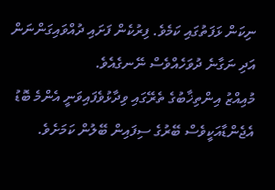ނިކަން ޅަފަތުގައި ކަމެވެ. ފިރުކެން ފަށައި ދުއްވައިގަންނަން އަދި ނަގާނެ ދުވަހެއްވެސް ނޭނގެއެވެ.
މުއިއްޒު އިންތިޚާބުގެ ތެރޭގައި ވިދާޅުވެފައިވަނީ އެންމެ ބޮޑު އެޖެންޑާއަކީވެސް ބޭރުގެ ސިފައިން ބޭލުން ކަމަށެވެ.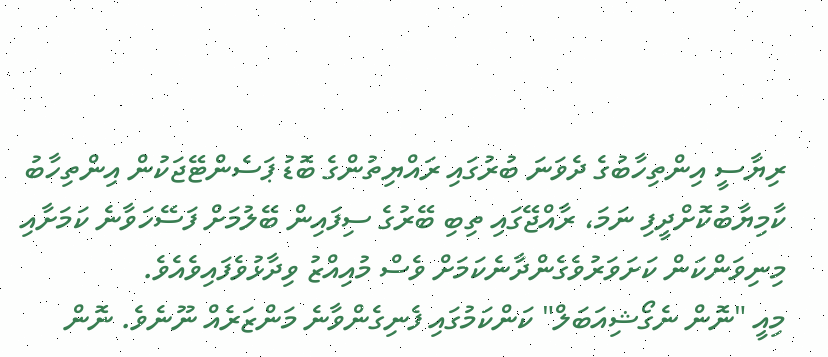ރިޔާސީ އިންތިހާބުގެ ދެވަނަ ބުރުގައި ރައްޔިތުންގެ ބޮޑު ޕަސެންޓޭޖަކުން އިންތިހާބު ކާމިޔާބުކޮށްދީފި ނަމަ، ރާއްޖޭގައި ތިބި ބޭރުގެ ސިފައިން ބޭލުމަށް ފަސޭހަވާނެ ކަމަށާއި މިނިވަންކަން ކަށަވަރުވެގެންދާނެކަމަށް ވެސް މުއިއްޒު ވިދާޅުވެފައިވެއެވެ.
މިއީ "ނޮން ނެގޯޝިއަބަލް" ކަންކަމުގައި ފެނިގެންވާނެ މަންޒަރެއް ނޫނެވެ. ނޮން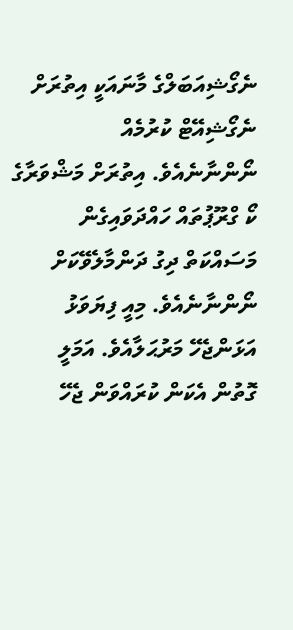ނެގޯޝިއަބަލްގެ މާނައަކީ އިތުރަށް ނެގޯޝިއޭޓް ކުރުމެއް ނޯންނާނެއެވެ. އިތުރަށް މަޝްވަރާގެ ކޯ ގްރޫޕުތައް ހައްދަވައިގެން މަސައްކަތް ދިގު ދަންމާލެވޭކަށް ނޯންނާނެއެވެ. މިއީ ފިޔަވަޅު އަޅަންޖެހޭ މަރުޙަލާއެވެ. އަމަލީ ގޮތުން އެކަން ކުރައްވަން ޖެހޭ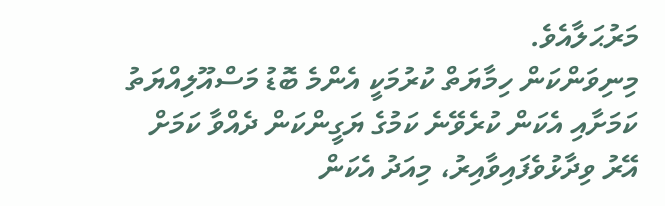މަރުޙަލާއެވެ.
މިނިވަންކަން ހިމާޔަތް ކުރުމަކީ އެންމެ ބޮޑު މަސްއޫލިއްޔަތު ކަމަށާއި އެކަން ކުރެވޭނެ ކަމުގެ ޔަގީންކަން ދެއްވާ ކަމަށް އޭރު ވިދާޅުވެފައިވާއިރު، މިއަދު އެކަން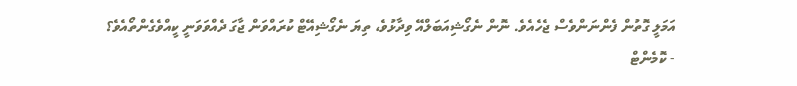އަމަލީ ގޮތުން ފެންނަންވެސް ޖެހެއެވެ. ނޮން ނެގޯޝިއަބަލްއޭ ވިދާޅުވެ، ތިޔަ ނެގޯޝިއޭޓް ކުރައްވަން ޖާގަ ދެއްވަވަނީ ކީއްވެގެންތޯއެވެ؟
- ކޮމެންޓް